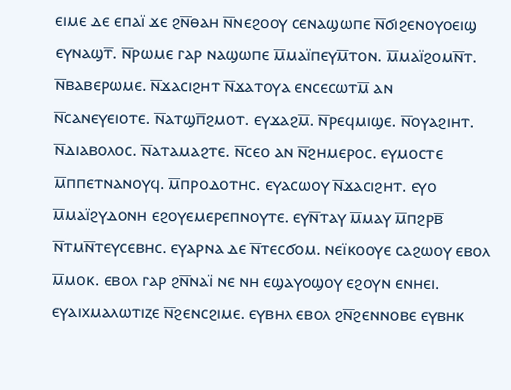ⲉⲓⲙⲉ ⲇⲉ ⲉⲡⲁⲓ̈ ϫⲉ ϩⲛ̅ⲑⲁⲏ ⲛ̅ⲛⲉϩⲟⲟⲩ ⲥⲉⲛⲁϣⲱⲡⲉ ⲛ̅ϭⲓϩⲉⲛⲟⲩⲟⲉⲓϣ ⲉⲩⲛⲁϣⲧ̅. ⲛ̅ⲣⲱⲙⲉ ⲅⲁⲣ ⲛⲁϣⲱⲡⲉ ⲙ̅ⲙⲁⲓ̈ⲡⲉⲩⲙ̅ⲧⲟⲛ. ⲙ̅ⲙⲁⲓ̈ϩⲟⲙⲛ̅ⲧ. ⲛ̅ⲃⲁⲃⲉⲣⲱⲙⲉ. ⲛ̅ϫⲁⲥⲓϩⲏⲧ ⲛ̅ϫⲁⲧⲟⲩⲁ ⲉⲛⲥⲉⲥⲱⲧⲙ̅ ⲁⲛ ⲛ̅ⲥⲁⲛⲉⲩⲉⲓⲟⲧⲉ. ⲛ̅ⲁⲧϣⲡ̅ϩⲙⲟⲧ. ⲉⲩϫⲁϩⲙ̅. ⲛ̅ⲣⲉϥⲙⲓϣⲉ. ⲛ̅ⲟⲩⲁϩⲓⲏⲧ. ⲛ̅ⲇⲓⲁⲃⲟⲗⲟⲥ. ⲛ̅ⲁⲧⲁⲙⲁϩⲧⲉ. ⲛ̅ⲥⲉⲟ ⲁⲛ ⲛ̅ϩⲏⲙⲉⲣⲟⲥ. ⲉⲩⲙⲟⲥⲧⲉ ⲙ̅ⲡⲡⲉⲧⲛⲁⲛⲟⲩϥ. ⲙ̅ⲡⲣⲟⲇⲟⲧⲏⲥ. ⲉⲩⲁⲥⲱⲟⲩ ⲛ̅ϫⲁⲥⲓϩⲏⲧ. ⲉⲩⲟ ⲙ̅ⲙⲁⲓ̈ϩⲩⲇⲟⲛⲏ ⲉϩⲟⲩⲉⲙⲉⲣⲉⲡⲛⲟⲩⲧⲉ. ⲉⲩⲛ̅ⲧⲁⲩ ⲙ̅ⲙⲁⲩ ⲙ̅ⲡϩⲣⲃ̅ ⲛ̅ⲧⲙⲛ̅ⲧⲉⲩⲥⲉⲃⲏⲥ. ⲉⲩⲁⲣⲛⲁ ⲇⲉ ⲛ̅ⲧⲉⲥϭⲟⲙ. ⲛⲉⲓ̈ⲕⲟⲟⲩⲉ ⲥⲁϩⲱⲟⲩ ⲉⲃⲟⲗ ⲙ̅ⲙⲟⲕ. ⲉⲃⲟⲗ ⲅⲁⲣ ϩⲛ̅ⲛⲁⲓ̈ ⲛⲉ ⲛⲏ ⲉϣⲁⲩⲟϣⲟⲩ ⲉϩⲟⲩⲛ ⲉⲛⲏⲉⲓ. ⲉⲩⲁⲓⲭⲙⲁⲗⲱⲧⲓⲍⲉ ⲛ̅ϩⲉⲛⲥϩⲓⲙⲉ. ⲉⲩⲃⲏⲗ ⲉⲃⲟⲗ ϩⲛ̅ϩⲉⲛⲛⲟⲃⲉ ⲉⲩⲃⲏⲕ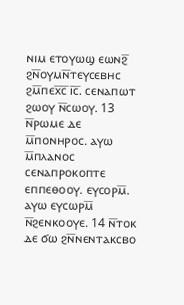ⲛⲓⲙ ⲉⲧⲟⲩⲱϣ ⲉⲱⲛϩ̅ ϩⲛ̅ⲟⲩⲙⲛ̅ⲧⲉⲩⲥⲉⲃⲏⲥ ϩⲙ̅ⲡⲉⲭ̅ⲥ̅ ⲓ̅ⲥ̅. ⲥⲉⲛⲁⲡⲱⲧ ϩⲱⲟⲩ ⲛ̅ⲥⲱⲟⲩ. 13 ⲛ̅ⲣⲱⲙⲉ ⲇⲉ ⲙ̅ⲡⲟⲛⲏⲣⲟⲥ. ⲁⲩⲱ ⲙ̅ⲡⲗⲁⲛⲟⲥ ⲥⲉⲛⲁⲡⲣⲟⲕⲟⲡⲧⲉ ⲉⲡⲡⲉⲑⲟⲟⲩ. ⲉⲩⲥⲟⲣⲙ̅. ⲁⲩⲱ ⲉⲩⲥⲱⲣⲙ̅ ⲛ̅ϩⲉⲛⲕⲟⲟⲩⲉ. 14 ⲛ̅ⲧⲟⲕ ⲇⲉ ϭⲱ ϩⲛ̅ⲛⲉⲛⲧⲁⲕⲥⲃⲟ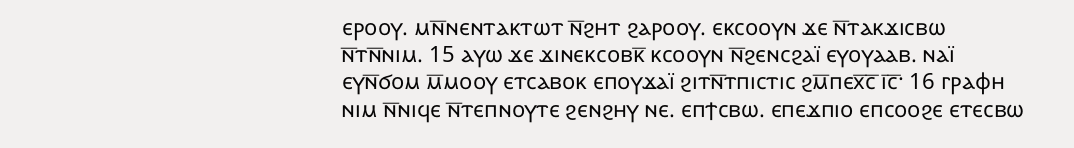ⲉⲣⲟⲟⲩ. ⲙⲛ̅ⲛⲉⲛⲧⲁⲕⲧⲱⲧ ⲛ̅ϩⲏⲧ ϩⲁⲣⲟⲟⲩ. ⲉⲕⲥⲟⲟⲩⲛ ϫⲉ ⲛ̅ⲧⲁⲕϫⲓⲥⲃⲱ ⲛ̅ⲧⲛ̅ⲛⲓⲙ. 15 ⲁⲩⲱ ϫⲉ ϫⲓⲛⲉⲕⲥⲟⲃⲕ̅ ⲕⲥⲟⲟⲩⲛ ⲛ̅ϩⲉⲛⲥϩⲁⲓ̈ ⲉⲩⲟⲩⲁⲁⲃ. ⲛⲁⲓ̈ ⲉⲩⲛ̅ϭⲟⲙ ⲙ̅ⲙⲟⲟⲩ ⲉⲧⲥⲁⲃⲟⲕ ⲉⲡⲟⲩϫⲁⲓ̈ ϩⲓⲧⲛ̅ⲧⲡⲓⲥⲧⲓⲥ ϩⲙ̅ⲡⲉⲭ̅ⲥ̅ ⲓ̅ⲥ̅· 16 ⲅⲣⲁⲫⲏ ⲛⲓⲙ ⲛ̅ⲛⲓϥⲉ ⲛ̅ⲧⲉⲡⲛⲟⲩⲧⲉ ϩⲉⲛϩⲏⲩ ⲛⲉ. ⲉⲡϯⲥⲃⲱ. ⲉⲡⲉϫⲡⲓⲟ ⲉⲡⲥⲟⲟϩⲉ ⲉⲧⲉⲥⲃⲱ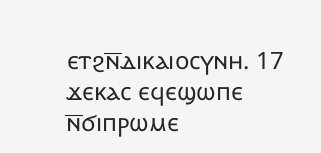ⲉⲧϩⲛ̅ⲇⲓⲕⲁⲓⲟⲥⲩⲛⲏ. 17 ϫⲉⲕⲁⲥ ⲉϥⲉϣⲱⲡⲉ ⲛ̅ϭⲓⲡⲣⲱⲙⲉ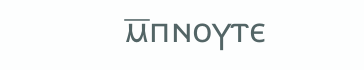ⲙ̅ⲡⲛⲟⲩⲧⲉ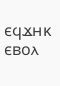ⲉϥϫⲏⲕ ⲉⲃⲟⲗ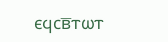ⲉϥⲥⲃ̅ⲧⲱⲧ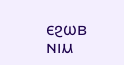ⲉϩⲱⲃ ⲛⲓⲙ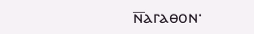ⲛ̅ⲁⲅⲁⲑⲟⲛ·